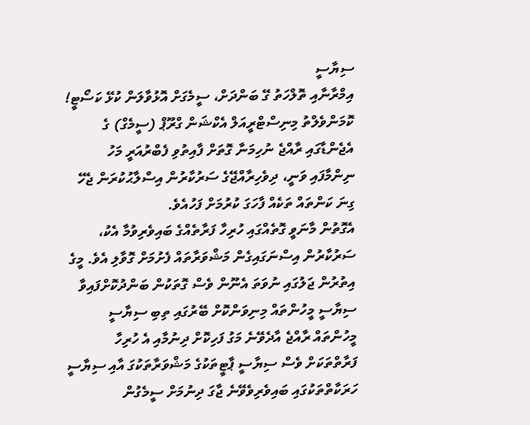ސިޔާސީ
އިމްރާނާއި ތޮލްހަތު ގޭ ބަންދަށް، ސީމެގަށް އޮޅުވާލަން ކުޅޭ ކަސޯޓީ!
ކޮމަންވެލްތު މިނިސްޓްރީއަލް އެކްޝަން ގްރޫޕް (ސީމެގް) ގެ އެޖެންޑާގައި ރާއްޖެ ނުހިމަނާ ގޮތަށް ފާއިތުވި ފެބްރުއަރީ މަހު ނިންމާފައި ވަނީ، ދިވެހިރާއްޖޭގެ ސަރުކާރުން އިސްލާޙުކުރަން ޖެހޭ ގިނަ ކަންތައް ތަކެއް ފާހަގަ ކުރުމަށް ފަހުއެވެ.
އެގޮތުން މާނަވީ ގޮތެއްގައި ހުރިހާ ފަރާތެއްގެ ބައިވެރިވުމާ އެކު، ސަރުކާރުން އިސްނަގައިގެން މަޝްވަރާތައް ފެށުމަށް ގޮވާލި އެވެ. މީގެ އިތުރުން ޖަލުގައި ނުވަތަ އެނޫން ވެސް ގޮތަކުން ބަންދުކޮށްފައިވާ ސިޔާސީ މީހުންތައް މިނިވަންކޮށް ބޭރުގައި ތިބި ސިޔާސީ މީހުންތައް ރާއްޖެ އާދެވޭނެ މަގު ފަހިކޮށް ދިނުމާއި އެ ހުރިހާ ފަރާތްތަކަށް ވެސް ސިޔާސީ ޕާޓީތަކުގެ މަޝްވަރާތަކުގަ އާއި ސިޔާސީ ހަރަކާތްތަކުގައި ބައިވެރިވެވޭނެ ޖާގަ ދިނުމަށް ސީމެގުން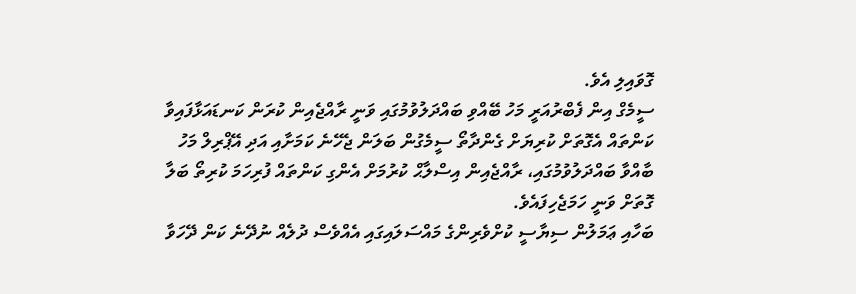ގޮވައިލި އެވެ.
ސީމެގް އިން ފެބްރުއަރީ މަހު ބޭއްވި ބައްދަލުވުމުގައި ވަނީ ރާއްޖެއިން ކުރަން ކަނޑައަޅާފައިވާ ކަންތައް އެގޮތަށް ކުރިޔަށް ގެންދާތޯ ސީމެގުން ބަލަން ޖެހޭނެ ކަމަށާއި އަދި އޭޕްރިލް މަހު ބާއްވާ ބައްދަލުވުމުގައި، ރާއްޖެއިން އިސްލާޙް ކުރުމަށް އެންގި ކަންތައް ފުރިހަމަ ކުރިތޯ ބަލާ ގޮތަށް ވަނީ ހަމަޖެހިފައެވެ.
ބަހާއި ޢަމަލުން ސިޔާސީ ކުށްވެރިންގެ މައްސަލައިގައި އެއްވެސް ދުލެއް ނުދޭނެ ކަން ދޭހަވާ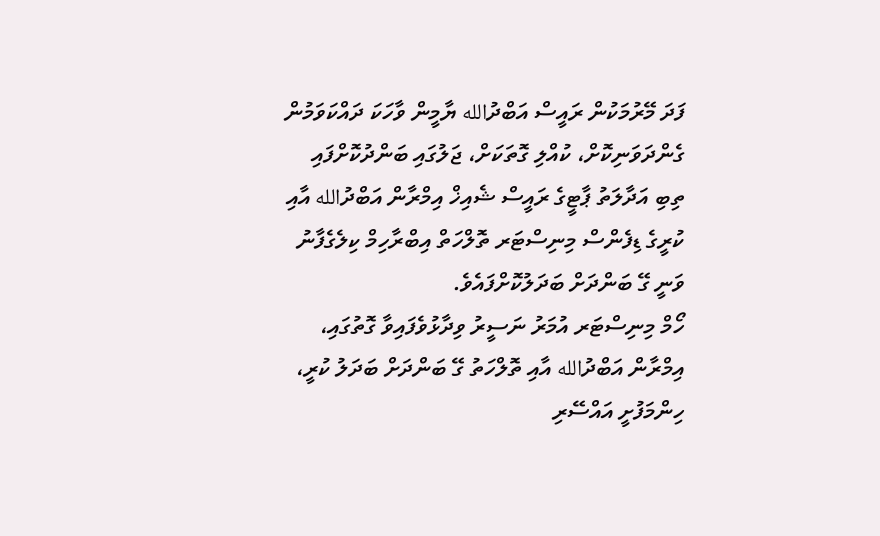ފަދަ މޭރުމަކުން ރައީސް އަބްދުالله ޔާމީން ވާހަކަ ދައްކަވަމުން ގެންދަވަނިކޮށް، ކުއްލި ގޮތަކަށް، ޖަލުގައި ބަންދުކޮށްފައި ތިބި އަދާލަތު ޕާޓީގެ ރައީސް ޝެއިޚް އިމްރާން އަބްދުالله އާއި ކުރީގެ ޑިފެންސް މިނިސްޓަރ ތޮލްހަތް އިބްރާހިމް ކިލެގެފާނު ވަނީ ގޭ ބަންދަށް ބަދަލުކޮށްފައެވެ.
ހޯމް މިނިސްޓަރ އުމަރު ނަސީރު ވިދާޅުވެފައިވާ ގޮތުގައި، އިމްރާން އަބްދުالله އާއި ތޮލްހަތު ގޭ ބަންދަށް ބަދަލު ކުރީ، ހިންމަފުށީ އައްސޭރި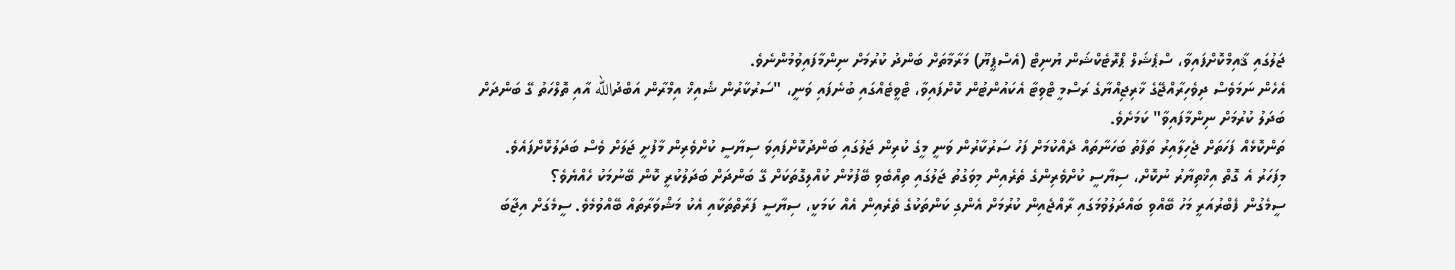ޖަލުގައި ޤާއިމްކޮށްފައިވާ، ސްޕެޝަލް ޕްރޮޓެކްޝަން ޔުނިޓް (އެސްޕީޔޫ) މަރާމާތަށް ބަންދު ކުރުމަށް ނިންމާފައިވުމުންނެވެ.
އެހެން ނަމަވެސް ދިވެހިރާއްޖޭގެ ޚާރިޖިއްޔާގެ ރަސްމީ ޓްވިޓާ އެކައުންޓުން ކޮށްފައިވާ، ޓްވީޓެއްގައި ބުނެފައި ވަނީ، "ސަރުކާރުން ޝެއިޚް އިމްރާން އަބްދުالله އާއި ތޮލްހަތު ގޭ ބަންދަށް ބަދަލު ކުރުމަށް ނިންމާފައިވާ" ކަމަށެވެ.
ތަންކޮޅެއް ފަހަތަށް ޖެހިލާއިރު ތަފާތު ބަހަނާތައް ދެއްކުމަށް ފަހު ސަރުކާރުން ވަނީ މީގެ ކުރިން ޖަލުގައި ބަންދުކޮށްފައިވަ ސިޔާސީ ކުށްވެރިން މާފުށީ ޖަލަށް ވެސް ބަދަލުކޮށްފައެވެ. މިފަހަރު އެ ގޮތް އިޚްތިޔާރު ނުކޮށް، ސިޔާސީ ކުށްވެރިންގެ ތެރެއިން މިވަގުތު ޖަލުގައި ތިއްބެވި ބޭފުޅުން ކުއްލިގޮތަކަށް ގޭ ބަންދަށް ބަދަލުކުރީ ކޮން ބޭނުމަކު ހެއްޔެވެ؟
ސީމެގުން ފެބްރުއަރީ މަހު ބޭއްވި ބައްދަލުވުމަގައި ރާއްޖެއިން ކުރުމަށް އެންގި ކަންތަކުގެ ތެރެއިން އެއް ކަމަކީ، ސިޔާސީ ފަރާތްތަކާއި އެކު މަޝްވަރާތައް ބޭއްވުމެވެ. ސީމެގަށް އިޖާބަ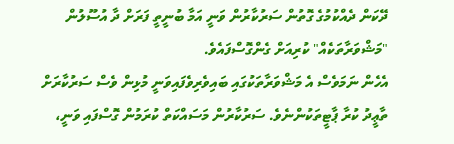ދޭކަން ދެއްކުމުގެ ގޮތުން ސަރުކާރުން ވަނީ އަމާ ބުނީތީ ފަރަށް ދާ އުސޫލުން "މަޝްވަރާތަކެއް" ކުރިއަށް ގެންގޮސްފައެވެ.
އެހެން ނަމަވެސް އެ މަޝްވަރާތަކުގައި ބައިވެރިވެފައިވަނީ މުޅިން ވެސް ސަރުކާރަށް ތާޢީދު ކުރާ ޕާޓީތަކުންނެވެ. ސަރުކާރުން މަސައްކަތް ކުރަމުން ގޮސްފައި ވަނީ،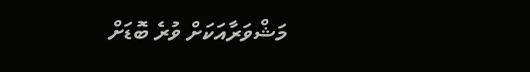މަޝްވަރާއަކަށް ވުރެ ބޮޑަށް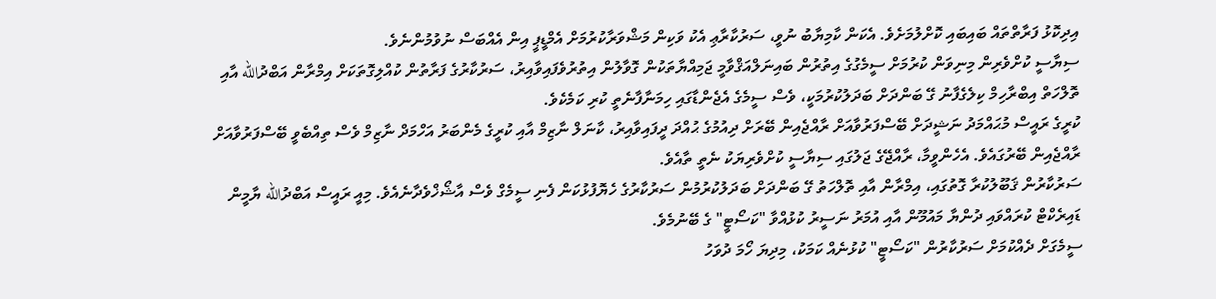އިދިކޮޅު ފަރާތްތައް ބައިބައި ކޮށްލުމަށެވެ. އެކަން ކާމިޔާބު ނުވީ، ސަރުކާރާޢި އެކު ވަކިން މަޝްވަރާކުރުމަށް އެމްޑީޕީ އިން އެއްބަސް ނުވުމުންނެވެ.
ސިޔާސީ ކުށްވެރިން މިނިވަން ކުރުމަށް ސީމެގުގެ އިތުރުން ބައިނަލްއަޤްވާމީ ޖަމިއްޔާތަކުން ގޮވާލުން އިތުރުވެފައިވާއިރު، ސަރުކާރުގެ ފަރާތުން ކުއްލިގޮތަކަށް އިމްރާން އަބްދުالله އާއި ތޮލްހަތް އިބްރާހިމް ކިލެގެފާނު ގޭ ބަންދަށް ބަދަލުކުރުމަކީ، ވެސް ސީމެގެ އެޖެންޑާގައި ހިމަނާފާނެތީ ކުރި ކަމެކެވެ.
ކުރީގެ ރައީސް މުޙައްމަދު ނަޝީދަށް ބޭސްފަރުވާއަށް ރާއްޖެއިން ބޭރަށް ދިއުމުގެ ޙުއްދަ ދީފައިވާއިރު، ކާނަލް ނާޒިމް އާއި ކުރީގެ މެންބަރު އަހްމަދް ނާޒިމް ވެސް ތިއްބެވީ ބޭސްފަރުވާއަށް ރާއްޖެއިން ބޭރުގައެވެ. އެހެންވީމާ، ރާއްޖޭގެ ޖަލުގައި ސިޔާސީ ކުށްވެރިޔަކު ނެތީ ތާއެވެ.
ސަރުކާރުން ޤަބޫލުކުރާ ގޮތުގައި، އިމްރާން އާއި ތޮލްހަތު ގޭ ބަންދަށް ބަދަލުކުރުމުން ސަރުކާރުގެ ހެޔޮފުޅުކަން ފެނި ސީމެގް ވެސް އާޝޯޚްވެދާނެއެވެ. މިއީ ރައީސް އަބްދުالله ޔާމީން ޑައިރެކްޓް ކުރައްވައި ދުންޔާ މައުމޫން އާއި އުމަރު ނަސީރު ކުޅުއްވާ "ކަސޯޓީ" ގެ ބޭނުމެވެ.
ސީމެގަށް ދެއްކުމަށް ސަރުކާރުން "ކަސޯޓީ" ކުޅުނެއް ކަމަކު، މިދިޔަ ހޯމަ ދުވަހު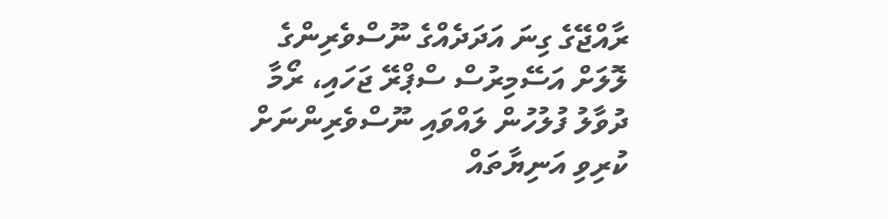ރާއްޖޭގެ ގިނަ އަދަދެއްގެ ނޫސްވެރިންގެ ލޮލަށް އަސޭމިރުސް ސްޕްރޭ ޖަހައި، ރޯމާ ދުވާލު ފުލުހުން ލައްވައި ނޫސްވެރިންނަށް ކުރިވި އަނިޔާތައް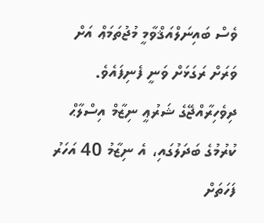ވެސް ބައިނަލްއަޤްވާމީ މުޖުތަމަޢް އަށް ވަރަށް ރަގަޅަށް ވަނީ ފެނިފައެވެ.
ދިވެހިރާއްޖޭގެ ޝަރުޢީ ނިޒާމް އިސްލާޙް ކުރުމުގެ ބަދަލުގައި، އެ ނިޒާމު 40 އަހަރު ފަހަތަށް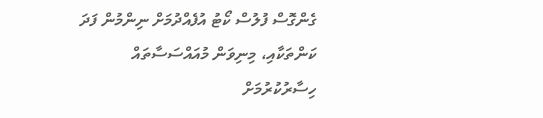ގެންގޮސް ފުލުސް ކޯޓު އުފެއްދުމަށް ނިންމުން ފަދަ ކަންތަކާއި، މިނިވަން މުއައްސަސާތައް ހިސާރުކުރުމަށް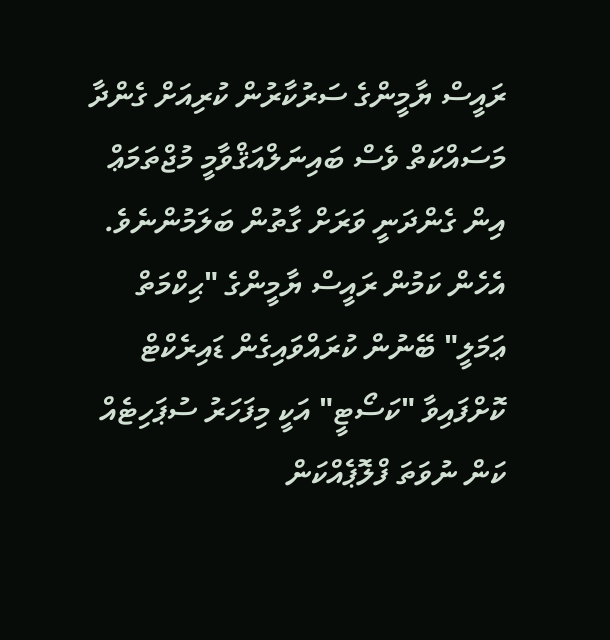ރައީސް ޔާމީންގެ ސަރުކާރުން ކުރިއަށް ގެންދާ މަސައްކަތް ވެސް ބައިނަލްއަޤްވާމީ މުޖްތަމަޢް އިން ގެންދަނީ ވަރަށް ގާތުން ބަލަމުންނެވެ.
އެހެން ކަމުން ރައީސް ޔާމީންގެ "ޙިކްމަތް ޢަމަލީ" ބޭނުން ކުރައްވައިގެން ޑައިރެކްޓް ކޮށްފައިވާ "ކަސޯޓީ" އަކީ މިފަހަރު ސުޕަހިޓެއް ކަން ނުވަތަ ފްލޮޕެއްކަން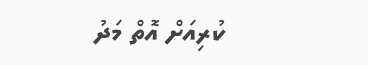ކުރިއަށް އޮތް މަދު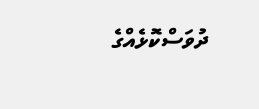ދުވަސްކޮޅެއްގެ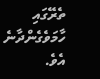ތެރޭގައި ހާމަވެގެންދާނެ އެވެ.